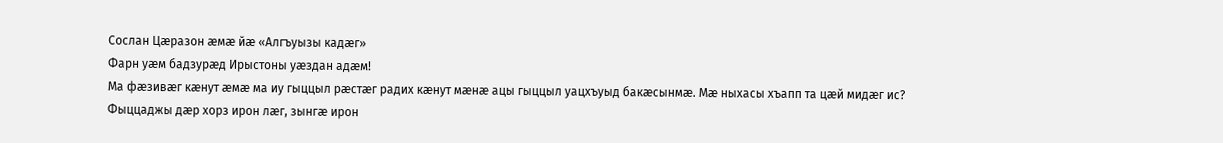Сослан Цæразон æмæ йæ «Алгъуызы кадæг»
Фарн уæм бадзурæд Ирыстоны уæздан адæм!
Ма фæзивæг кæнут æмæ ма иу гыццыл рæстæг радих кæнут мæнæ ацы гыццыл уацхъуыд бакæсынмæ. Мæ ныхасы хъапп та цæй мидæг ис?
Фыццаджы дæр хорз ирон лæг, зынгæ ирон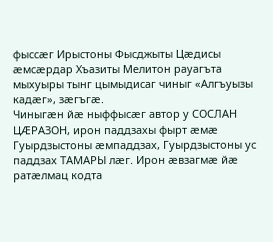фыссæг Ирыстоны Фысджыты Цæдисы æмсæрдар Хъазиты Мелитон рауагъта мыхуыры тынг цымыдисаг чиныг «Алгъуызы кадæг», зæгъгæ.
Чиныгæн йæ ныффысæг автор у СОСЛАН ЦÆРАЗОН, ирон паддзахы фырт æмæ Гуырдзыстоны æмпаддзах, Гуырдзыстоны ус паддзах ТАМАРЫ лæг. Ирон æвзагмæ йæ ратæлмац кодта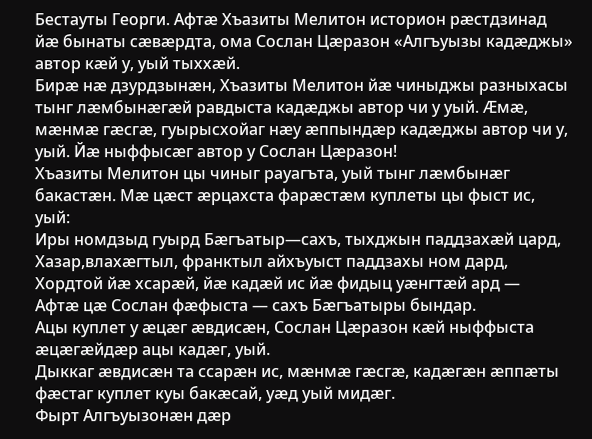Бестауты Георги. Афтæ Хъазиты Мелитон историон рæстдзинад йæ бынаты сæвæрдта, ома Сослан Цæразон «Алгъуызы кадæджы» автор кæй у, уый тыххæй.
Бирæ нæ дзурдзынæн, Хъазиты Мелитон йæ чиныджы разныхасы тынг лæмбынæгæй равдыста кадæджы автор чи у уый. Æмæ, мæнмæ гæсгæ, гуырысхойаг нæу æппындæр кадæджы автор чи у, уый. Йæ ныффысæг автор у Сослан Цæразон!
Хъазиты Мелитон цы чиныг рауагъта, уый тынг лæмбынæг бакастæн. Мæ цæст æрцахста фарæстæм куплеты цы фыст ис, уый:
Иры номдзыд гуырд Бæгъатыр—сахъ, тыхджын паддзахæй цард,
Хазар,влахæгтыл, франктыл айхъуыст паддзахы ном дард,
Хордтой йæ хсарæй, йæ кадæй ис йæ фидыц уæнгтæй ард —
Афтæ цæ Сослан фæфыста — сахъ Бæгъатыры бындар.
Ацы куплет у æцæг æвдисæн, Сослан Цæразон кæй ныффыста æцæгæйдæр ацы кадæг, уый.
Дыккаг æвдисæн та ссарæн ис, мæнмæ гæсгæ, кадæгæн æппæты фæстаг куплет куы бакæсай, уæд уый мидæг.
Фырт Алгъуызонæн дæр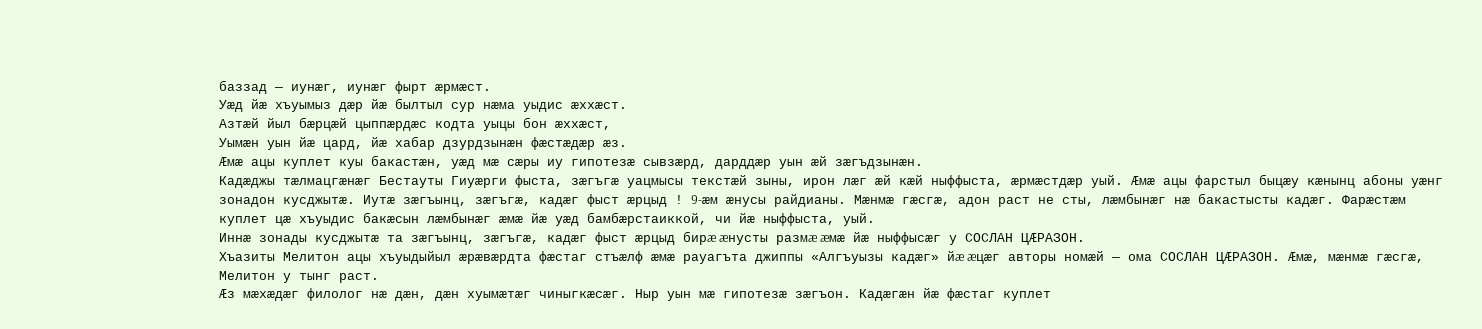баззад — иунæг, иунæг фырт æрмæст.
Уæд йæ хъуымыз дæр йæ былтыл сур нæма уыдис æххæст.
Азтæй йыл бæрцæй цыппæрдæс кодта уыцы бон æххæст,
Уымæн уын йæ цард, йæ хабар дзурдзынæн фæстæдæр æз.
Æмæ ацы куплет куы бакастæн, уæд мæ сæры иу гипотезæ сывзæрд, дарддæр уын æй зæгъдзынæн.
Кадæджы тæлмацгæнæг Бестауты Гиуæрги фыста, зæгъгæ уацмысы текстæй зыны, ирон лæг æй кæй ныффыста, æрмæстдæр уый. Æмæ ацы фарстыл быцæу кæнынц абоны уæнг зонадон кусджытæ. Иутæ зæгъынц, зæгъгæ, кадæг фыст æрцыд ! 9-æм æнусы райдианы. Мæнмæ гæсгæ, адон раст не сты, лæмбынæг нæ бакастысты кадæг. Фарæстæм куплет цæ хъуыдис бакæсын лæмбынæг æмæ йæ уæд бамбæрстаиккой, чи йæ ныффыста, уый.
Иннæ зонады кусджытæ та зæгъынц, зæгъгæ, кадæг фыст æрцыд бирæ æнусты размæ æмæ йæ ныффысæг у СОСЛАН ЦÆРАЗОН.
Хъазиты Мелитон ацы хъуыдыйыл æрæвæрдта фæстаг стъæлф æмæ рауагъта джиппы «Алгъуызы кадæг» йæ æцæг авторы номæй — ома СОСЛАН ЦÆРАЗОН. Æмæ, мæнмæ гæсгæ, Мелитон у тынг раст.
Æз мæхæдæг филолог нæ дæн, дæн хуымæтæг чиныгкæсæг. Ныр уын мæ гипотезæ зæгъон. Кадæгæн йæ фæстаг куплет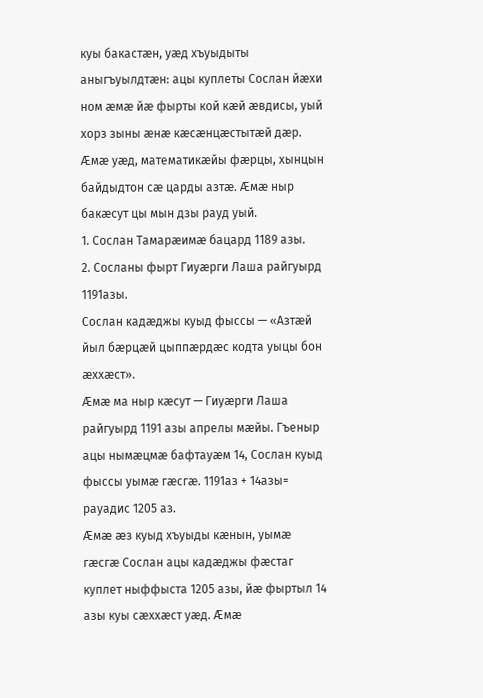куы бакастæн, уæд хъуыдыты аныгъуылдтæн: ацы куплеты Сослан йæхи ном æмæ йæ фырты кой кæй æвдисы, уый хорз зыны æнæ кæсæнцæстытæй дæр. Æмæ уæд, математикæйы фæрцы, хынцын байдыдтон сæ царды азтæ. Æмæ ныр бакæсут цы мын дзы рауд уый.
1. Сослан Тамарæимæ бацард 1189 азы.
2. Сосланы фырт Гиуæрги Лаша райгуырд 1191азы.
Сослан кадæджы куыд фыссы — «Азтæй йыл бæрцæй цыппæрдæс кодта уыцы бон æххæст».
Æмæ ма ныр кæсут — Гиуæрги Лаша райгуырд 1191 азы апрелы мæйы. Гъеныр ацы нымæцмæ бафтауæм 14, Сослан куыд фыссы уымæ гæсгæ. 1191аз + 14азы= рауадис 1205 аз.
Æмæ æз куыд хъуыды кæнын, уымæ гæсгæ Сослан ацы кадæджы фæстаг куплет ныффыста 1205 азы, йæ фыртыл 14 азы куы сæххæст уæд. Æмæ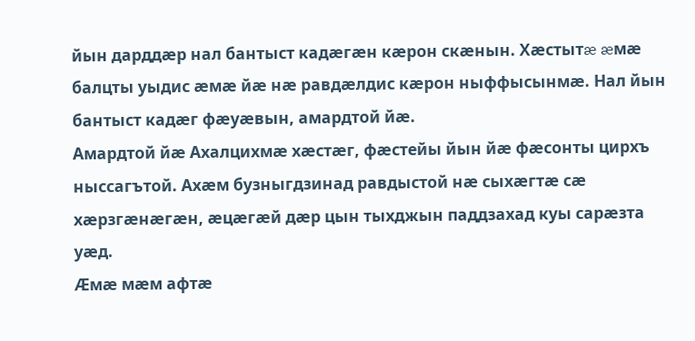йын дарддæр нал бантыст кадæгæн кæрон скæнын. Хæстытæ æмæ балцты уыдис æмæ йæ нæ равдæлдис кæрон ныффысынмæ. Нал йын бантыст кадæг фæуæвын, амардтой йæ.
Амардтой йæ Ахалцихмæ хæстæг, фæстейы йын йæ фæсонты цирхъ ныссагътой. Ахæм бузныгдзинад равдыстой нæ сыхæгтæ сæ хæрзгæнæгæн, æцæгæй дæр цын тыхджын паддзахад куы сарæзта уæд.
Æмæ мæм афтæ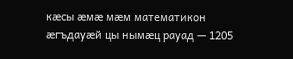кæсы æмæ мæм математикон æгъдауæй цы нымæц рауад — 1205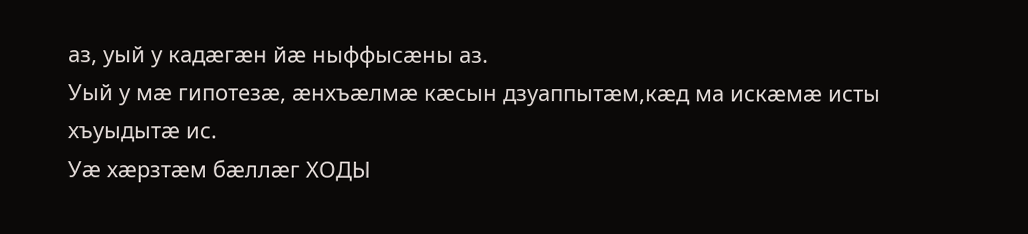аз, уый у кадæгæн йæ ныффысæны аз.
Уый у мæ гипотезæ, æнхъæлмæ кæсын дзуаппытæм,кæд ма искæмæ исты хъуыдытæ ис.
Уæ хæрзтæм бæллæг ХОДЫ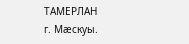ТАМЕРЛАН
г. Мæскуы.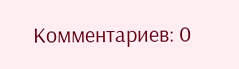Комментариев: 0